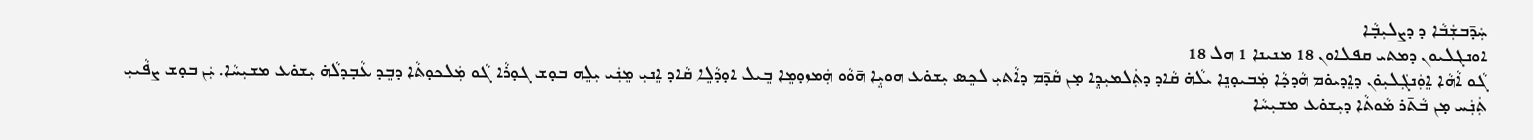ܚܲܕ̄ܒܫܲܒܵܐ ܕ ܕܨܠܝܼܒ̣ܵܐ
ܐܘܢܓܠܝܘܢ ܕܡܬܝ ܩܦܠܐܘܢ 18 ܡܢܝܢܐ 1 ܗܠ 18
ܓܵܘ ܐܵܗܵܐ ܐܸܘܲܢܓܲܠܝܼܘ̇ܢ ܕܐܸܕܝܘ̇ܡ ܗܵܕܟ̣ܵܐ ܡܲܒܝܘ̣ܢܸܐ ܝܠܵܗ̇ ܩܵܐܕ ܕܬܲܠܡܝܼܕܸܐ ܡ̣ܢ ܩܵܕ̄ܡ ܕܐܵܬܝܼ ܠܟܸܤ ܝܼܫܘ̇ܥ ܗܘܝܼܸܐ ܗ̄ܘܵܘ ܗܲܡܙܘ̣ܡܸܐ ܒܸܝܠ ܐܘ̣ܕܵܠܸܐ ܩܵܐܕ ܐܸܢܝܼ ܡܸܢܲܝ ܝܼܠܸܗ ܒܘ̣ܫ ܓܘ̣ܪܵܐ ܓܵܘ ܡܲܠܟܘ̣ܬܵܐ ܕܒܸܕ ܥܵܒ̣ܕܠܵܗ̇ ܝܼܫܘ̇ܥ ܡܫܝܼܚܵܐ. ܝܲܢ ܒܘ̣ܫ ܨܦܵܝܝܼ ܬܲܢܲܚ ܡ̣ܢ ܒܵܬ̄ܪ ܡܵܘܬܵܐ ܕܝܼܫܘ̇ܥ ܡܫܝܼܚܵܐ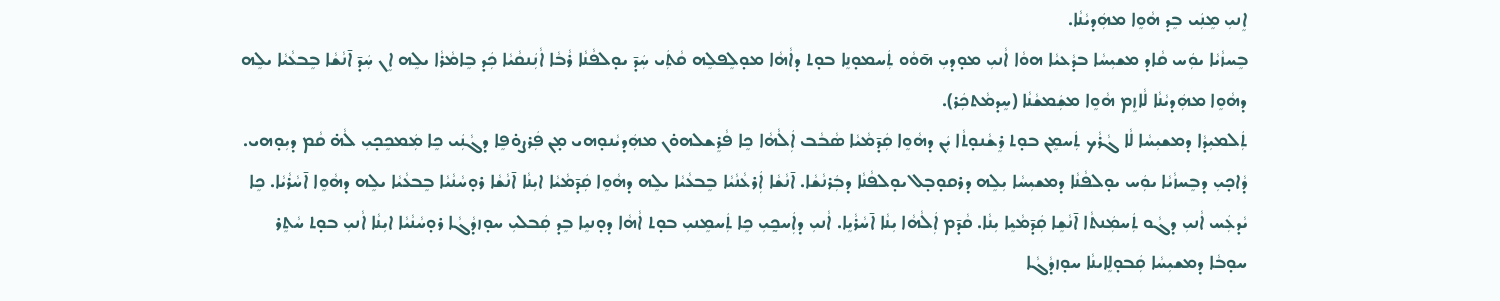ܐܸܢܝܼ ܡܸܢܲܝ ܒܸܕ ܗܵܘܸܐ ܡܗܲܕܝܵܢܵܐ.
ܒܸܚܙܵܝܵܐ ܝܘܲܚ ܩܵܐܕ ܡܫܝܼܚܵܐ ܒܕܵܥܝܵܐ ܗܘܵܐ ܐܵܢܝܼ ܡܘ̣ܕܝܼ ܗ̄ܘܵܘ ܬܲܚܡܘ̣ܢܸܐ ܒܘ̣ܬ ܕܐܵܗܵܐ ܡܘ̣ܠܸܦܠܸܗ ܩܵܬܲܝ ܚܲܕ̄ ܝܘ̣ܠܦܵܢܵܐ ܪܵܒܵܐ ܐܵܢܲܢܩܵܝܵܐ ܟܲܕ ܒܸܐܡܵܪܵܐ ܝܠܸܗ ܐܸܢ ܚܲܕ̄ ܐ̄ܢܵܫܵܐ ܒܸܒܥܵܝܵܐ ܝܠܸܗ ܕܗܵܘܸܐ ܡܗܲܕܝܵܢܵܐ ܠܵܐܙܸܡ ܗܵܘܸܐ ܡܫܲܡܫܵܢܵܐ (ܚܸܕܡܵܬܟܲܪ).
ܬܲܠܡܝܼܕܵܐ ܕܡܫܝܼܚܵܐ ܠܵܐ ܓܵܪܵܟ ܬܲܚܡܸܢ ܒܘ̣ܬ ܪܸܫܵܢܘ̣ܬܵܐ ܝܲܢ ܕܗܵܘܸܐ ܩܲܕ̄ܡܵܝܵܐ ܣܵܒܵܒ ܐܲܠܵܗܵܐ ܟܸܐ ܦܵܪܸܫܠܗܘ̇ܢ ܡܗܲܕܝܵܢܘ̣ܗܝ ܡ̣ܢ ܦܲܪܨܘ̇ܦܸܐ ܕܓܵܢܲܝ ܟܸܐ ܡܲܡܟܸܟ̣ܝܼ ܠܵܗ̇ ܩܵܡ ܕܝܼܘ̣ܗܝ. ܕܵܐܟ̣ܝܼ ܕܒܸܚܙܵܝܵܐ ܝܘܲܚ ܝܘ̣ܠܦܵܢܵܐ ܕܡܫܝܼܚܵܐ ܝܼܠܸܗ ܕܪܩܘ̣ܒ̣ܠ ܝܘ̣ܠܦܵܢܵܐ ܕܒܲܪܢܵܫܵܐ. ܐ̄ܢܵܫܵܐ ܐܲܪܥܵܢܵܝܵܐ ܒܸܒܥܵܝܵܐ ܝܠܸܗ ܕܗܵܘܸܐ ܩܲܕ̄ܡܵܝܵܐ ܐܝܼܢܵܐ ܐ̄ܢܵܫܵܐ ܪܘ̣ܚܵܢܵܝܵܐ ܒܸܒܥܵܝܵܐ ܝܠܸܗ ܕܗܵܘܸܐ ܐ̄ܚܵܪܵܝܵܐ. ܟܸܐ ܝܵܕܥܲܚ ܐܵܢܝܼ ܕܓܵܘ ܬܲܚܡܲܢܬܵܐ ܐ̄ܢܵܫܸܐ ܩܲܕ̄ܡܵܝܸܐ ܝܼܢܵܐ. ܩܵܕ̄ܡ ܐܲܠܵܗܵܐ ܝܼܢܵܐ ܐ̄ܚܵܪܵܝܸܐ. ܐܵܢܝܼ ܕܐܲܚܟ̰ܝܼ ܟܸܐ ܬܲܚܡܸܢܝܼ ܒܘ̣ܬ ܐܵܗܵܐ ܕܘ̣ܢܝܸܐ ܒܸܕ ܩܲܒܠܝܼ ܚܘ̣ܙܕܵܓܵܐ ܪܘ̣ܚܵܢܵܝܵܐ ܐܝܼܢܵܐ ܐܵܢܝܼ ܒܘ̣ܬ ܚܵܬܸܪ ܚܘ̣ܒܵܐ ܕܡܫܝܼܚܵܐ ܩܲܒܘ̣ܠܸܐܝܢܵܐ ܚܘ̣ܙܕܵܓܵܐ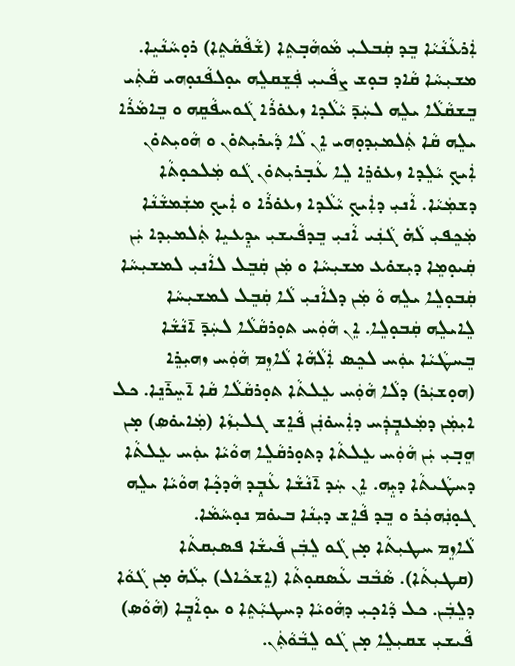ܐܲܪܥܵܢܵܝܵܐ ܒܸܕ ܩܲܒܠܝܼ ܡܵܘܗܵܒ̣ܬܸܐ (ܫܵܦܵܩܵܬܸܐ) ܪܘ̣ܚܵܢܵܝܸܐ. ܡܫܝܼܚܵܐ ܩܵܐܕ ܒܘ̣ܫ ܨܦܵܝܝܼ ܦܲܫܸܩܠܸܗ ܝܘ̣ܠܦܵܢܘ̣ܗܝ ܩܵܬܲܝ ܒܸܫܩܵܠܵܐ ܝܠܸܗ ܠܚܲܕ̄ ܝܵܠܵܕܐ ܙܥܘ̇ܪܵܐ ܓܵܘܚܦܵܩܸܗ ܘ ܒܸܐܡܵܪܵܐ ܝܠܸܗ ܩܵܐ ܬܲܠܡܝܼܕܘ̣ܗܝ ܐܸܢ ܠܵܐ ܕܵܝܪܝܼܬܘ̇ܢ ܘ ܗܵܘܝܼܬܘ̇ܢ ܐܲܝܟ̣ ܝܵܠܸܕܐ ܙܥܘ̇ܪܸܐ ܠܸܐ ܥܵܒ̣ܪܝܼܬܘ̇ܢ ܓܵܘ ܡܲܠܟܘ̣ܬܵܐ ܕܫܡܲܝܵܐ. ܐܵܢܝܼ ܕܐܲܝܟ̣ ܝܵܠܵܕܐ ܙܥܘ̇ܪܵܐ ܘ ܐܲܝܟ̣ ܡܫܲܡܫܵܢܵܐ ܡܲܟܸܦܝܼ ܠܵܗ̇ ܓܵܢܲܝ ܐܵܢܝܼ ܒܸܕܦܵܝܫܝܼ ܝܕܸܥܝܸܐ ܬܲܠܡܝܼܕܐ ܝܲܢ ܩܲܝܘ̣ܡܸܐ ܕܝܼܫܘ̇ܥ ܡܫܝܼܚܵܐ ܘ ܡܲܢ ܩܲܒܸܠ ܠܐܵܢܝܼ ܠܡܫܝܼܚܵܐ ܩܲܒܘ̣ܠܸܐ ܝܠܸܗ ܘܵ ܡܲܢ ܕܠܐܵܢܝܼ ܠܵܐ ܩܲܒܸܠ ܠܡܫܝܼܚܵܐ ܠܸܐܝܠܸܗ ܩܲܒܘ̣ܠܸܐ. ܐܸܢ ܗܵܘܲܚ ܬܘ̣ܪܩܵܠܵܐ ܠܚܲܕ̄ ܐ̄ܢܵܫܵܐ ܒܸܚܛܵܝܵܐ ܝܘܲܚ ܠܟܸܤ ܐܲܠܵܗܵܐ ܠܵܐܙܸܡ ܗܵܘܲܚ ܙܗܝܼܪܸܐ (ܗܘ̣ܫܝܲܪ) ܕܠܵܐ ܗܵܘܲܚ ܥܸܠܬܵܐ ܬܘ̣ܪܩܵܠܵܐ ܩܵܐ ܐ̄ܚܸܪ̄ܢܸܐ. ܟܠ ܐܝܼܡܲܢ ܕܡܲܥܒ̣ܸܕܲܚ ܕܐܲܚܘ̇ܢܲܢ ܦܵܐܸܫ ܓܠܝܼܙܵܐ (ܡܲܐܝܘ̇ܤ) ܡ̣ܢ ܗܸܒ̣ܝܼ ܝܲܢ ܗܵܘܲܚ ܥܸܠܬܵܐ ܕܬܘ̣ܪܩܵܠܸܐ ܗܘܵܝܵܐ ܝܘܲܚ ܥܸܠܬܵܐ ܕܚܛܵܝܬܵܐ ܕܝܼܸܗ. ܐܸܢ ܚܲܕ ܐ̄ܢܵܫܵܐ ܥܵܒ̣ܸܕ ܗܵܕܟ̣ܵܐ ܗܘܵܝܵܐ ܝܠܸܗ ܓܘ̣ܢܲܗܟܲܪ ܘ ܒܸܕ ܦܵܐܸܫ ܕܝܼܢܵܐ ܒܝܘ̇ܡ ܢܘ̣ܚܵܡܵܐ.
ܠܵܐܙܸܡ ܚܛܝܼܬܵܐ ܡ̣ܢ ܓܵܘ ܠܸܒܲܢ ܦܵܝܫܵܐ ܦܣܝܼܩܬܵܐ (ܩܛܝܼܬܵܐ). ܣܵܒܵܒ ܥܵܣܩܘ̣ܬܵܐ (ܐܸܫܟܵܐܠ) ܝܼܠܵܗ̇ ܡ̣ܢ ܓܵܘܵܐ ܕܠܸܒܲܢ. ܟܠ ܕܵܐܟ̣ܝܼ ܕܗܵܘܝܵܐ ܕܚܛܝܼܵܬܸܐ ܘ ܝܘ̣ܐܵܒ̣ܸܐ (ܗܵܘܵܤ) ܦܵܝܫܝܼ ܫܩܝܼܠܸܐ ܡ̣ܢ ܓܵܘ ܠܸܒܵܘܵܬܲܢ.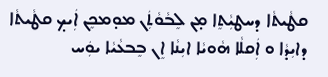ܩܛܵܝܬܵܐ ܕܚܛܝܼܵܬܸܐ ܡ̣ܢ ܠܸܒܵܘܵܬܲܢ ܡܘ̣ܡܟܸܢ ܐܲܝܟ̣ ܩܛܵܝܬܵܐ ܕܐܝܼܕܵܐ ܘ ܐܲܩܠܵܐ ܗܵܘܝܵܐ ܐܝܼܢܵܐ ܐܸܢ ܒܸܒܥܵܝܵܐ ܝܘܲܚ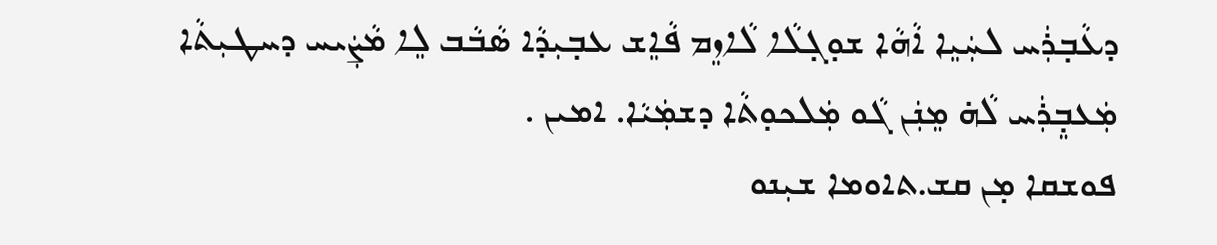ܕܥܵܒ̣ܪܲܚ ܠܚܲܝܸܐ ܐܵܗܵܐ ܫܘ̣ܓ̣ܠܵܐ ܠܵܐܙܸܡ ܦܵܐܸܫ ܥܒ̣ܝܼܕܵܐ ܣܵܒܵܒ ܠܸܐ ܡܵܨܲܝܚ ܕܚܛܝܼܬܵܐ ܡܲܥܒ̣ܸܪܲܚ ܠܵܗ̇ ܡܸܢܲܢ ܓܵܘ ܡܲܠܟܘ̣ܬܵܐ ܕܫܡܲܝܵܐ. ܐܡܝܢ .
ܦܘܫܩܐ ܡ̣ܢ ܩܫ.ܬܐܘܡܐ ܫܝܼܢܘ